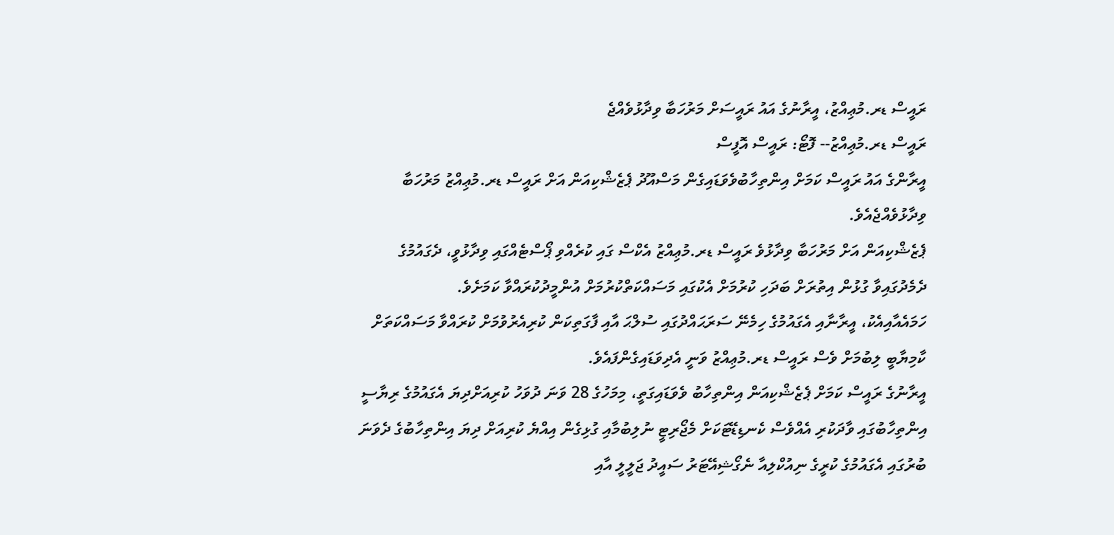ރައީސް ޑރ.މުޢިއްޒު، އީރާނުގެ އައު ރައީސަށް މަރުހަބާ ވިދާޅުވެއްޖެ
ރައީސް ޑރ.މުޢިއްޒު-- ފޮޓޯ: ރައީސް އޮފީސް
އީރާންގެ އައު ރައީސް ކަމަށް އިންތިހާބުވެވަޑައިގެން މަސްއޫދު ޕެޒެޝްކިއަން އަށް ރައީސް ޑރ.މުޢިއްޒު މަރުހަބާ ވިދާޅުވެއްޖެއެވެ.
ޕެޒެޝްކިއަން އަށް މަރުހަބާ ވިދާޅުވެ ރައީސް ޑރ.މުޢިއްޒު އެކްސް ގައި ކުރެއްވި ޕޯސްޓެއްގައި ވިދާޅުވީ، ދެގައުމުގެ ދެމެދުގައިވާ ގުޅުން އިތުރަށް ބަދަހި ކުރުމަށް އެކުގައި މަސައްކަތްކުރުމަށް އުންމީދުކުރައްވާ ކަމަށެވެ.
ހަމައެއާއިއެކު، އީރާނާއި އެގައުމުގެ ހިމެނޭ ސަރަޙައްދުގައި ސުލްޙަ އާއި ފާގަތިކަން ކުރިއެރުވުމަށް ކުރައްވާ މަސައްކަތަށް ކާމިޔާބީ ލިބުމަށް ވެސް ރައީސް ޑރ.މުޢިއްޒު ވަނީ އެދިވަޑައިގެންފައެވެ.
އީރާނުގެ ރައީސް ކަމަށް ޕެޒެޝްކިއަން އިންތިހާބު ވެވަޑައިގަތީ، މިމަހުގެ 28 ވަނަ ދުވަހު ކުރިއަށްދިޔަ އެގައުމުގެ ރިޔާސީ އިންތިހާބުގައި ވާދަކުރި އެއްވެސް ކެނޑިޑޭޓަކަށް މެޖޯރިޓީ ނުލިބުމާއި ގުޅިގެން އިއްޔެ ކުރިއަށް ދިޔަ އިންތިހާބުގެ ދެވަނަ ބުރުގައި އެގައުމުގެ ކުރީގެ ނިއުކްލިއާ ނެގޯޝިއޭޓަރު ސައީދު ޖަލީލީ އާއި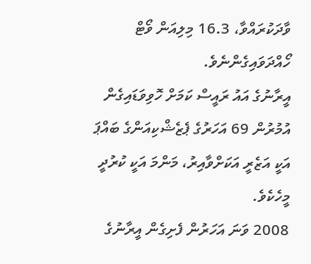ވާދަކުރައްވާ، 16.3 މިލިއަން ވޯޓް ހޯއްދަވައިގެންނެވެ.
އީރާނުގެ އައު ރައީސް ކަމަށް ހޮވިވަޑައިގެން އުމުރުން 69 އަހަރުގެ ޕެޒެޝްކިއަންގެ ބައްޕަ އަކީ އަޒެރީ އަކަށްވާއިރު، މަންމަ އަކީ ކުރުދީ މީހެކެވެ.
2008 ވަނަ އަހަރުން ފެށިގެން އީރާނުގެ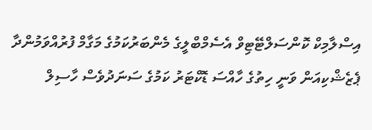އިސްލާމިކް ކޮންސަލްޓޭޓިވް އެސެމްބްލީގެ މެންބަރުކަމުގެ މަގާމް ފުރުއްވަމުންދާ ޕެޒެޝްކިއަން ވަނީ ހިތުގެ ހާއްސަ ޑޮކްޓަރު ކަމުގެ ސަނަދުވެސް ހާސިލް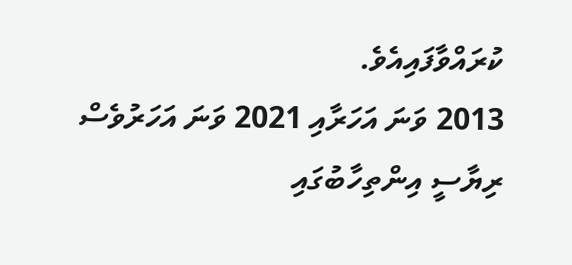ކުރައްވާފައިއެވެ.
2013 ވަނަ އަހަރާއި 2021 ވަނަ އަހަރުވެސް ރިޔާސީ އިންތިހާބުގައި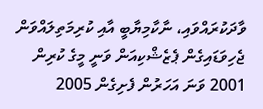ވާދަކުރައްވައި، ނާކާމިޔާބީ އާއި ކުރިމަތިލައްވަން ޖެހިވަޑައިގެން ޕެޒެޝްކިއަން ވަނީ މީގެ ކުރިން 2001 ވަނަ އަހަރުން ފެށިގެން 2005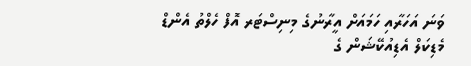ވަނަ އަހަރާއި ހަމައަށް އީރާނުގެ މިނިސްޓަރ އޮފް ހެލްތު އެންޑް މެޑިކަލް އެޑިއުކޭޝަން ގެ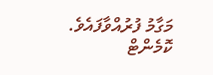މަގާމު ފުރުއްވާފައެވެ.
ކޮމެންޓް